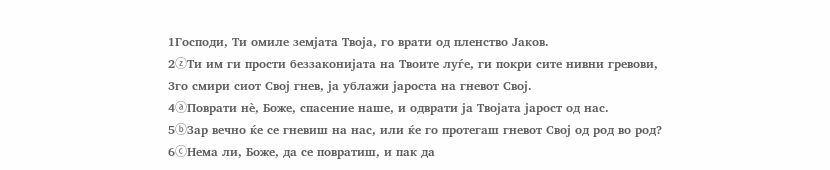1Господи, Ти омиле земјата Твоја, го врати од пленство Јаков.
2ⓩТи им ги прости беззаконијата на Твоите луѓе, ги покри сите нивни гревови,
3го смири сиот Свој гнев, ја ублажи јароста на гневот Свој.
4ⓐПоврати нѐ, Боже, спасение наше, и одврати ја Твојата јарост од нас.
5ⓑЗар вечно ќе се гневиш на нас, или ќе го протегаш гневот Свој од род во род?
6ⓒНема ли, Боже, да се повратиш, и пак да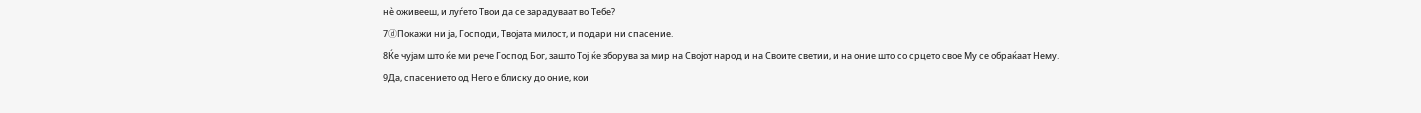нѐ оживееш, и луѓето Твои да се зарадуваат во Тебе?
7ⓓПокажи ни ја, Господи, Твојата милост, и подари ни спасение.
8Ќе чујам што ќе ми рече Господ Бог, зашто Тој ќе зборува за мир на Својот народ и на Своите светии, и на оние што со срцето свое Му се обраќаат Нему.
9Да, спасението од Него е блиску до оние, кои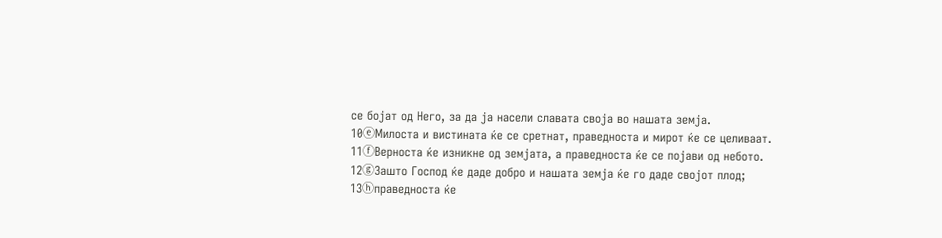се бојат од Него, за да ја насели славата своја во нашата земја.
10ⓔМилоста и вистината ќе се сретнат, праведноста и мирот ќе се целиваат.
11ⓕВерноста ќе изникне од земјата, а праведноста ќе се појави од небото.
12ⓖЗашто Господ ќе даде добро и нашата земја ќе го даде својот плод;
13ⓗправедноста ќе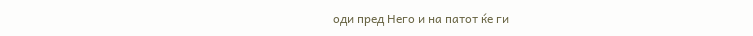оди пред Него и на патот ќе ги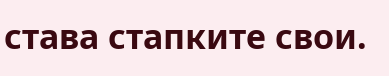става стапките свои.